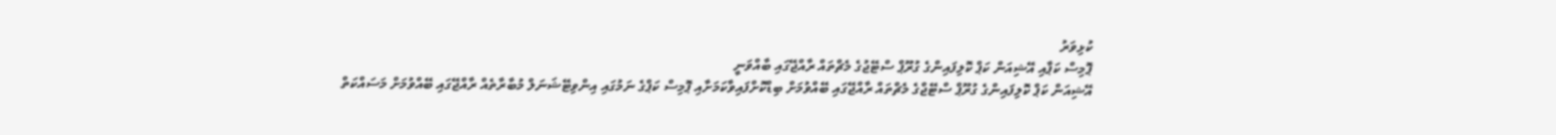ކުޅިވަރު
ޕޮމިސް ކަޕާއި އޭޝިއަން ކަޕް ކޮލިފައިންގެ ގުރޫޕް ސްޓޭޖުގެ މެޗްތައް ރާއްޖޭގައި ބާއްވަނީ
އޭޝިއަން ކަޕް ކޮލިފައިންގެ ގުރޫޕް ސްޓޭޖްގެ މެޗްތައް ރާއްޖޭގައި ބޭއްވުމަށް ބިޑްކޮށްފައިވާކަމަށާއި ޕޮމިސް ކަޕްގެ ނަމުގައި އިންވިޓޭޝަނަލް މުބާރާތެއް ރާއްޖޭގައި ބޭއްވުމަށް މަސައްކަތް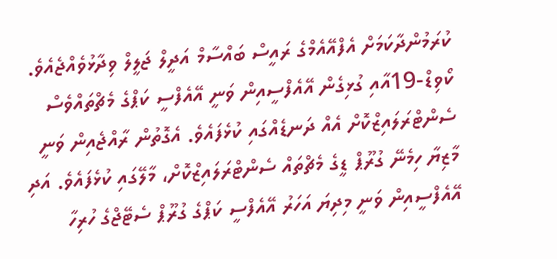ކުރަމުންދާކަމަށް އެފްއޭއެމްގެ ރައީސް ބައްސާމް އަދީލް ޖަލީލް ވިދާޅުވެއްޖެއެވެ.
ކޯވިޑް-19އާއި ގުޅިގެން އޭއެފްސީއިން ވަނީ އޭއެފްސީ ކަޕްގެ މެޗްތައްވެސް ސެންޓްރަލައިޒްކޮށް އެއް ދަނޑެއްގައި ކުޅެފައެވެ. އެގޮތުން ރާއްޖެއިން ވަނީ މާޒިޔާ ހިމެނޭ ގުރޫޕް ޑީގެ މެޗްތައް ސެންޓްރަލައިޒްކޮށް، މާލޭގައި ކުޅެފައެވެ. އަދި އޭއެފްސީއިން ވަނީ މިދިޔަ އަހަރު އޭއެފްސީ ކަޕްގެ ގުރޫޕް ސެޓޭޖްގެ ހުރިހާ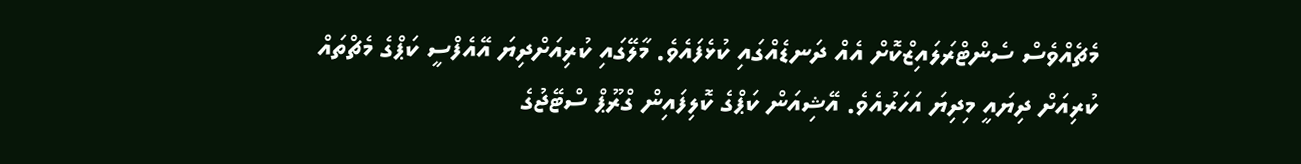މެޗެއްވެސް ސެންޓްރަލައިޒްކޮށް އެއް ދަނޑެއްގައި ކުޅެފައެވެ. މާލޭގައި ކުރިއަށްދިޔަ އޭއެފްސީ ކަޕްގެ މެޗްތައް ކުރިއަށް ދިޔައީ މިދިޔަ އަހަރުއެވެ. އޭޝިއަން ކަޕްގެ ކޮލިފައިން ގްރޫޕް ސްޓޭޖުގެ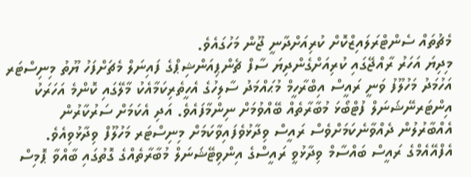މެޗުތައް ސެންޓްރަލައިޒްކޮށް ކުރިއަށްދާނީ ޖޫން މަހުގައެވެ.
މިދިޔަ އަހަރު ރާއްޖޭގައި ކުރިއަށްގެންދިޔަ ސާފް ޗެންޕިއަންޝިޕްގެ ފައިނަލް މެޗަށްފަހު ޔޫތު މިނިސްޓަރ އަހުމަދު މަހުލޫފު ވަނީ ރައީސް އިބްރާހީމް މުޙައްމަދު ސާލިހުގެ އެހީތެރިކަމާއެކު މާލޭގައި ކޮންމެ އަހަރަކު އިންޓަރނޭޝަނަލް ފުޓްބޯޅަ މުބާރާތެއް ބޭއްވުމަށް ނިންމާފައެވެ. އަދި އެކަމަށް ސަރުކާރުން އެއްބާރުލުން ދެއްވާނެކަމަށްވެސް ރައީސް ވިދާޅުވެފައިވާކަމަށް މިނިސްޓަރ މަހުލޫފް ވިދާޅުވިއެވެ.
އެފްއޭއެމްގެ ރައީސް ބައްސާމް ވިދާޅުވީ ރައީސްގެ އިންވިޓޭޝަނަލް މުބާރާތެއްގެ ގޮތުގައި ބާއްވާ ޕޮމިސް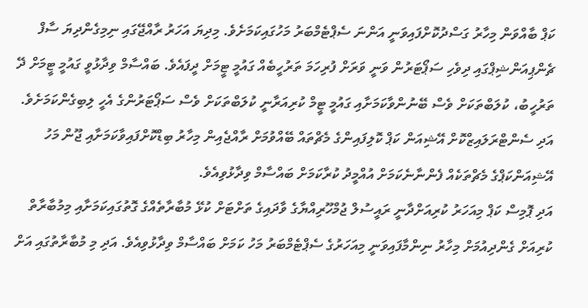ކަޕް ބާއްވަން މިހާރު ގަސްދުކޮށްފައިވަނީ އަންނަ ސެޕްޓެމްބަރު މަހުގައިކަމަށެވެ. މިދިޔަ އަހަރު ރާއްޖޭގައި ނިމިގެންދިޔަ ސާފް ޗެންޕިއަންޝިޕްގައި ދިވެހި ސަޕޯޓަރުން ވަނީ ވަރަށް ފުރިހަމަ ތަރުހީބެއް ގައުމީ ޓީމަށް ދީފައެވެ. ބައްސާމް ވިދާޅުވީ ގައުމީ ޓީމަށް ދޭ ތަރުހީބު، ކުލަބްތަކަށް ވެސް ބޭނުންވާކަމަށާއި ގައުމީ ޓީމް ކުރިއަރާނީ ކުލަބްތަކަށް ވެސް ސަޕޯޓަރުންގެ އެހީ ލިބިގެންކަމަށެވެ. އަދި ސެންޓްރަލައިޒްކޮށް އޭޝިއަން ކަޕް ކޮލިފައިންގެ މެޗްތައް ބޭއްވުމަށް ރާއްޖެއިން މިހާރު ބިޑްކޮށްފައިވާކަމަށާއި ޖޫން މަހު އޭޝިއަންކަޕްގެ މެޗްތަކެއް ފެންނާނެކަމަށް އުއްމީދު ކުރާކަމަށް ބައްސާމް ވިދާޅުވިއެވެ.
އަދި ޕޮމިސް ކަޕް މިއަހަރު ކުރިއަށްދާނީ ރައީސުލް ޖުމްހޫރިއްޔާގެ ވާދައިގެ ތަށްޓަށް ކުޅޭ މުބާރާތެއްގެ ގޮތުގައިކަމަށާއި މިމުބާރާތް ކުރިއަށް ގެންދިއުމަށް މިހާރު ނިންމާފައިވަނީ މިއަހަރުގެ ސެޕްޓެމްބަރު މަހު ކަމަށް ބައްސާމް ވިދާޅުވިއެވެ. އަދި މި މުބާރާތުގައި އަށް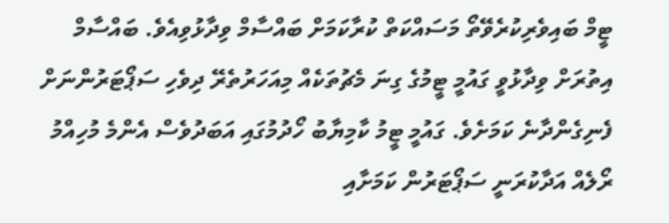ޓީމް ބައިވެރިކުރެވޭތޯ މަސައްކަތް ކުރާކަމަށް ބައްސާމް ވިދާޅުވިއެވެ. ބައްސާމް އިތުރަށް ވިދާޅުވީ ގައުމީ ޓީމުގެ ގިނަ މެޗުތަކެއް މިއަހަރުތެރޭ ދިވެހި ސަޕޯޓަރުންނަށް ފެނިގެންދާނެ ކަމަށެވެ. ގައުމީ ޓީމު ކާމިޔާބު ހޯދުމުގައި އަބަދުވެސް އެންމެ މުހިއްމު ރޯލެއް އަދާކުރަނީ ސަޕޯޓަރުން ކަމަށާއި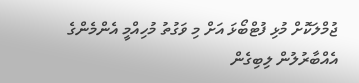ޖުމްލަކޮށް މުޅި ފުޓްބޯޅަ އަށް މި ވަގުތު މުހިއްމީ އެންމެންގެ އެއްބާރުލުން ލިބިގެން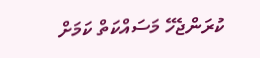ކުރަންޖެހޭ މަސައްކަތް ކަމަށް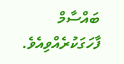ބައްސާމް ފާހަގަކުރެއްވިއެވެ.